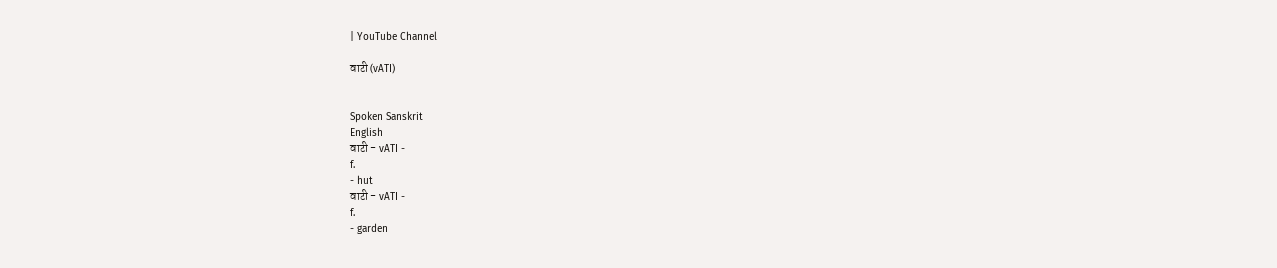| YouTube Channel

वाटी (vATI)


Spoken Sanskrit
English
वाटी - vATI -
f.
- hut
वाटी - vATI -
f.
- garden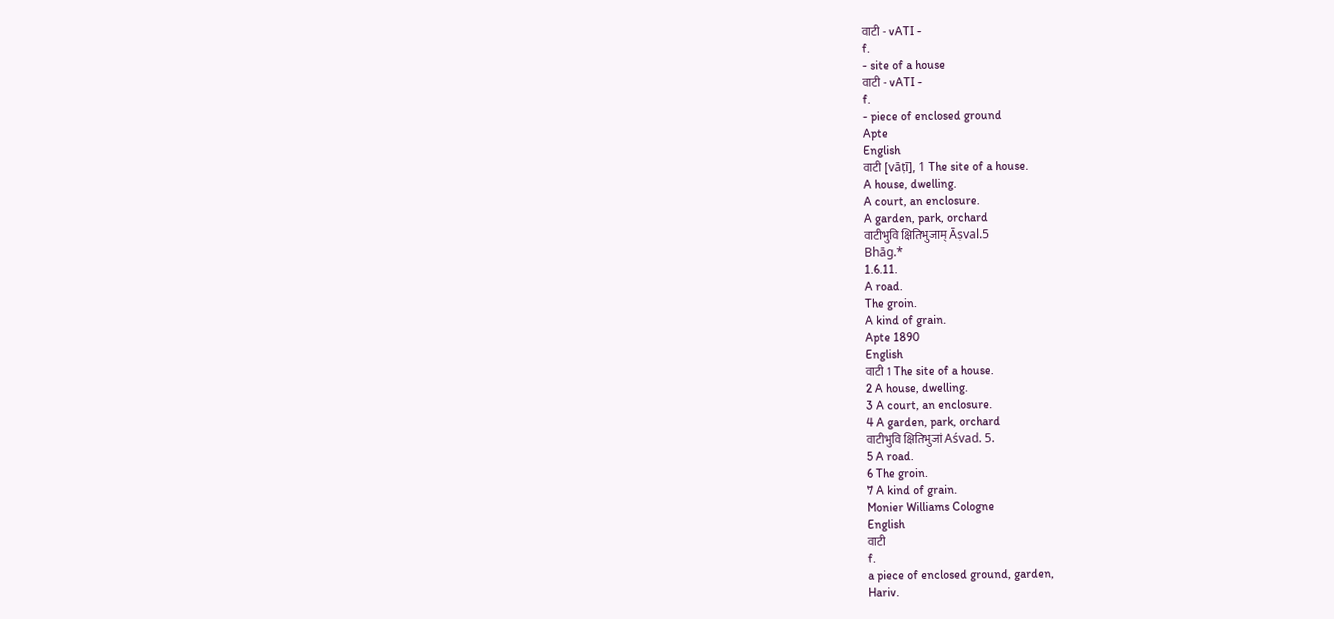वाटी - vATI -
f.
- site of a house
वाटी - vATI -
f.
- piece of enclosed ground
Apte
English
वाटी [vāṭī], 1 The site of a house.
A house, dwelling.
A court, an enclosure.
A garden, park, orchard
वाटीभुवि क्षितिभुजाम् Āṣval.5
Bhāg.*
1.6.11.
A road.
The groin.
A kind of grain.
Apte 1890
English
वाटी 1 The site of a house.
2 A house, dwelling.
3 A court, an enclosure.
4 A garden, park, orchard
वाटीभुवि क्षितिभुजां Aśvad. 5.
5 A road.
6 The groin.
7 A kind of grain.
Monier Williams Cologne
English
वाटी
f.
a piece of enclosed ground, garden,
Hariv.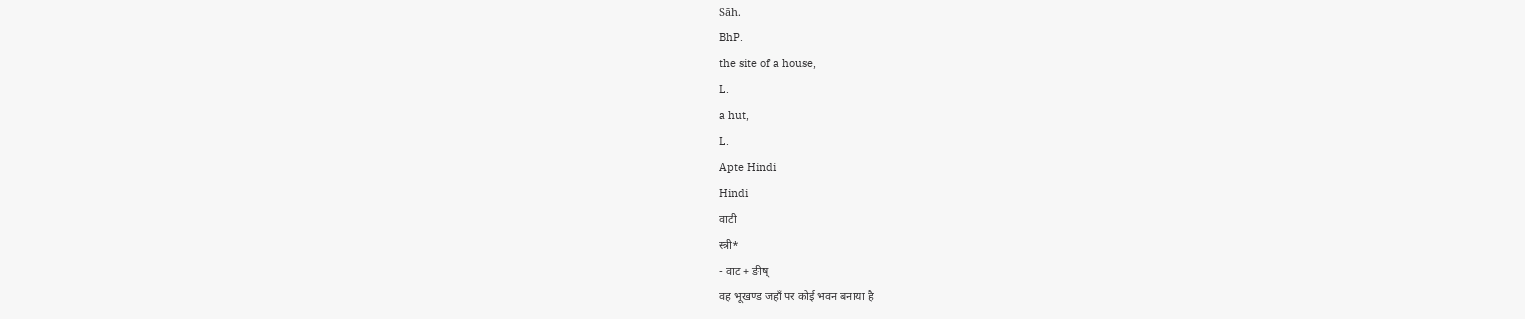Sāh.
BhP.
the site of a house,
L.
a hut,
L.
Apte Hindi
Hindi
वाटी
स्त्री*
- वाट + ङीष्
वह भूखण्ड जहाँ पर कोई भवन बनाया है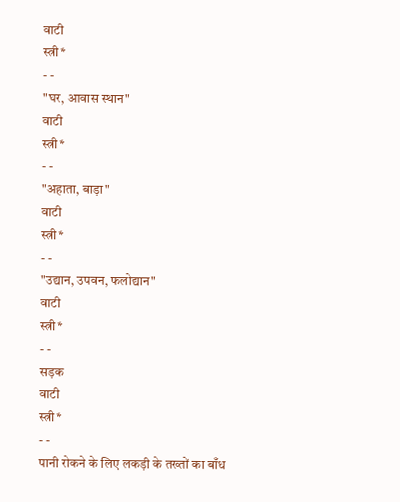वाटी
स्त्री*
- -
"घर, आवास स्थान"
वाटी
स्त्री*
- -
"अहाता, बाड़ा"
वाटी
स्त्री*
- -
"उद्यान, उपवन, फलोद्यान"
वाटी
स्त्री*
- -
सड़क
वाटी
स्त्री*
- -
पानी रोकने के लिए लकड़ी के तख्तों का बाँध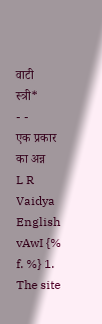वाटी
स्त्री*
- -
एक प्रकार का अन्न
L R Vaidya
English
vAwI {% f. %} 1. The site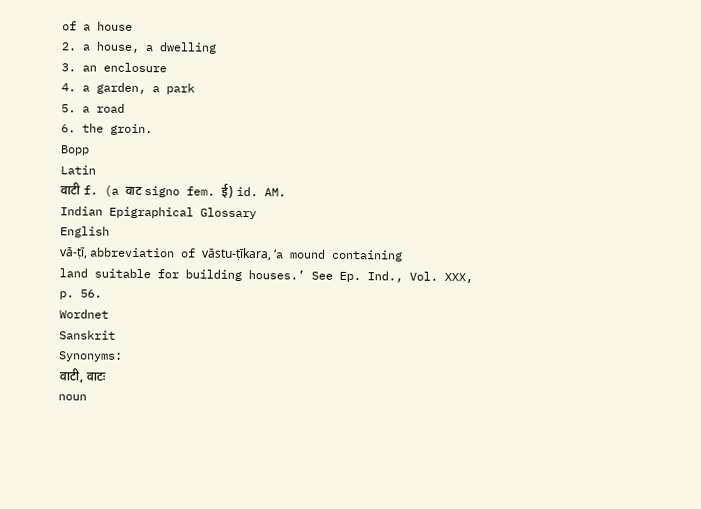of a house
2. a house, a dwelling
3. an enclosure
4. a garden, a park
5. a road
6. the groin.
Bopp
Latin
वाटी f. (a वाट signo fem. ई) id. AM.
Indian Epigraphical Glossary
English
vā-ṭī, abbreviation of vāstu-ṭīkara, ‘a mound containing
land suitable for building houses.’ See Ep. Ind., Vol. XXX,
p. 56.
Wordnet
Sanskrit
Synonyms:
वाटी, वाटः
noun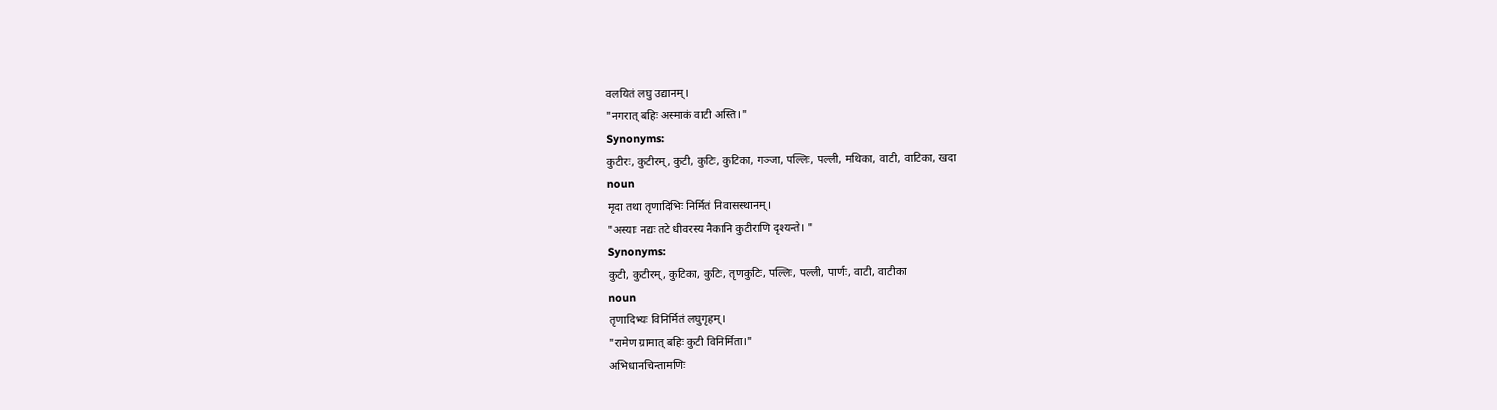वलयितं लघु उद्यानम्।
"नगरात् बहिः अस्माकं वाटी अस्ति।"
Synonyms:
कुटीरः, कुटीरम्, कुटी, कुटिः, कुटिका, गञ्जा, पल्लिः, पल्ली, मथिका, वाटी, वाटिका, खदा
noun
मृदा तथा तृणादिभिः निर्मितं निवासस्थानम्।
"अस्याः नद्यः तटे धीवरस्य नैकानि कुटीराणि दृश्यन्ते। "
Synonyms:
कुटी, कुटीरम्, कुटिका, कुटिः, तृणकुटिः, पल्लिः, पल्ली, पार्णः, वाटी, वाटीका
noun
तृणादिभ्यः विनिर्मितं लघुगृहम्।
"रामेण ग्रामात् बहिः कुटी विनिर्मिता।"
अभिधानचिन्तामणिः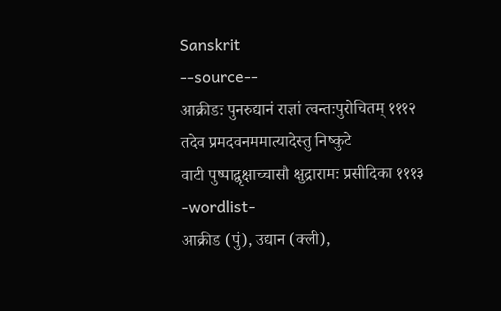Sanskrit
--source--
आक्रीडः पुनरुद्यानं राज्ञां त्वन्तःपुरोचितम् १११२
तदेव प्रमदवनममात्यादेस्तु निष्कुटे
वाटी पुष्पाद्वृक्षाच्चासौ क्षुद्रारामः प्रसीदिका १११३
-wordlist-
आक्रीड (पुं), उद्यान (क्ली),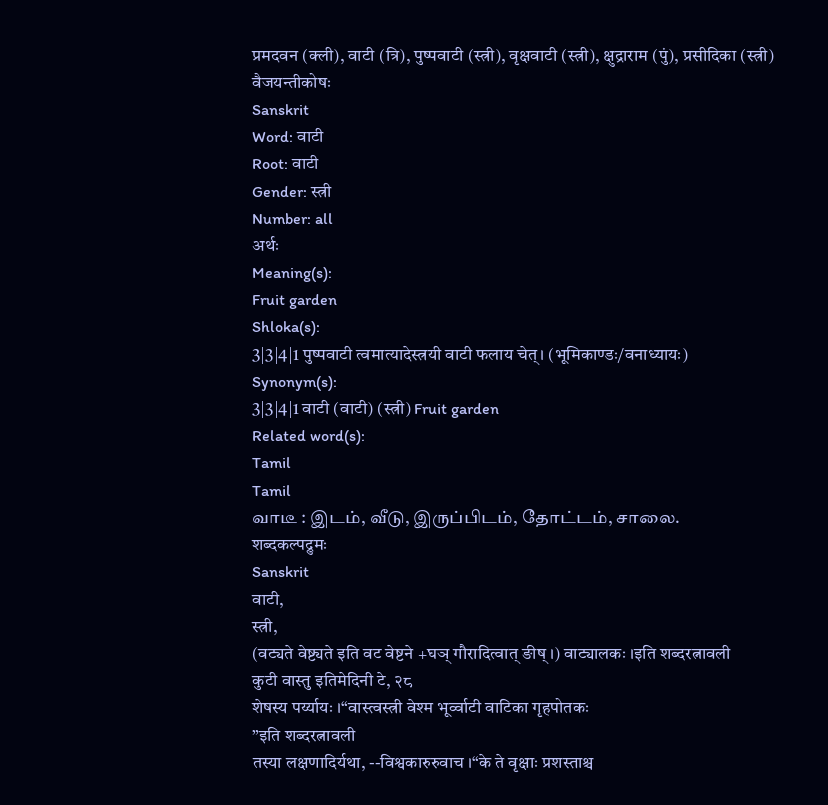प्रमदवन (क्ली), वाटी (त्रि), पुष्पवाटी (स्त्री), वृक्षवाटी (स्त्री), क्षुद्राराम (पुं), प्रसीदिका (स्त्री)
वैजयन्तीकोषः
Sanskrit
Word: वाटी
Root: वाटी
Gender: स्त्री
Number: all
अर्थः
Meaning(s):
Fruit garden
Shloka(s):
3|3|4|1 पुष्पवाटी त्वमात्यादेस्त्रयी वाटी फलाय चेत्। (भूमिकाण्डः/वनाध्यायः)
Synonym(s):
3|3|4|1 वाटी (वाटी) (स्त्री) Fruit garden
Related word(s):
Tamil
Tamil
வாடீ : இடம், வீடு, இருப்பிடம், தோட்டம், சாலை.
शब्दकल्पद्रुमः
Sanskrit
वाटी,
स्त्री,
(वट्यते वेष्ट्यते इति वट वेष्टने +घञ् गौरादित्वात् ङीष् ।) वाट्यालकः ।इति शब्दरत्नावली
कुटी वास्तु इतिमेदिनी टे, २८
शेषस्य पर्य्यायः ।“वास्त्वस्त्री वेश्म भूर्व्वाटी वाटिका गृहपोतकः
”इति शब्दरत्नावली
तस्या लक्षणादिर्यथा, --विश्वकारुरुवाच ।“के ते वृक्षाः प्रशस्ताश्च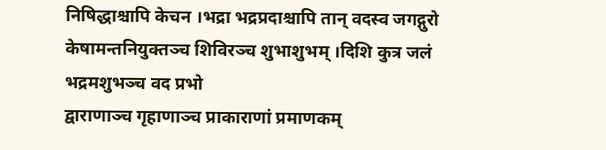निषिद्धाश्चापि केचन ।भद्रा भद्रप्रदाश्चापि तान् वदस्व जगद्गुरो
केषामन्तनियुक्तञ्च शिविरञ्च शुभाशुभम् ।दिशि कुत्र जलं भद्रमशुभञ्च वद प्रभो
द्वाराणाञ्च गृहाणाञ्च प्राकाराणां प्रमाणकम्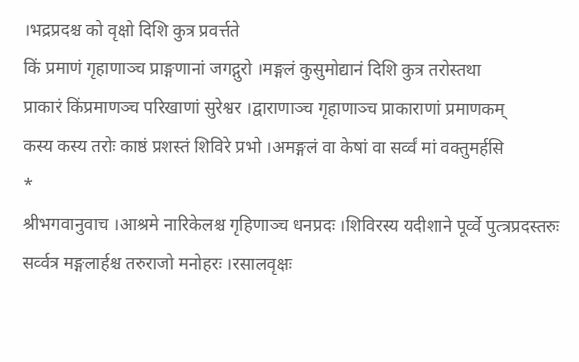।भद्रप्रदश्च को वृक्षो दिशि कुत्र प्रवर्त्तते
किं प्रमाणं गृहाणाञ्च प्राङ्गणानां जगद्गुरो ।मङ्गलं कुसुमोद्यानं दिशि कुत्र तरोस्तथा
प्राकारं किंप्रमाणञ्च परिखाणां सुरेश्वर ।द्वाराणाञ्च गृहाणाञ्च प्राकाराणां प्रमाणकम्
कस्य कस्य तरोः काष्ठं प्रशस्तं शिविरे प्रभो ।अमङ्गलं वा केषां वा सर्व्वं मां वक्तुमर्हसि
*
श्रीभगवानुवाच ।आश्रमे नारिकेलश्च गृहिणाञ्च धनप्रदः ।शिविरस्य यदीशाने पूर्व्वे पुत्त्रप्रदस्तरुः
सर्व्वत्र मङ्गलार्हश्च तरुराजो मनोहरः ।रसालवृक्षः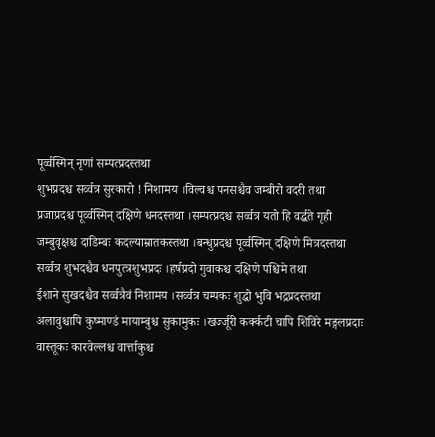पूर्व्वस्मिन् नृणां सम्पत्प्रदस्तथा
शुभप्रदश्च सर्व्वत्र सुरकारो ! निशामय ।विल्वश्च पनसश्चैव जम्बीरो वदरी तथा
प्रजाप्रदश्च पूर्व्वस्मिन् दक्षिणे धनदस्तथा ।सम्पत्प्रदश्च सर्व्वत्र यतो हि वर्द्धते गृही
जम्बुवृक्षश्च दाडिम्बः कदल्याम्रातकस्तथा ।बन्धुप्रदश्च पूर्व्वस्मिन् दक्षिणे मित्रदस्तथा
सर्व्वत्र शुभदश्चैव धनपुत्त्रशुभप्रदः ।हर्षप्रदो गुवाकश्च दक्षिणे पश्चिमे तथा
ईशाने सुखदश्चैव सर्व्वत्रैवं निशामय ।सर्व्वत्र चम्पकः शुद्धो भुवि भद्रप्रदस्तथा
अलावुश्चापि कुष्माण्डं मायाम्बुश्च सुकामुकः ।खर्ज्जूरी कर्क्कटी चापि शिविरे मङ्गलप्रदाः
वास्तूकः कारवेल्लश्च वार्त्ताकुश्च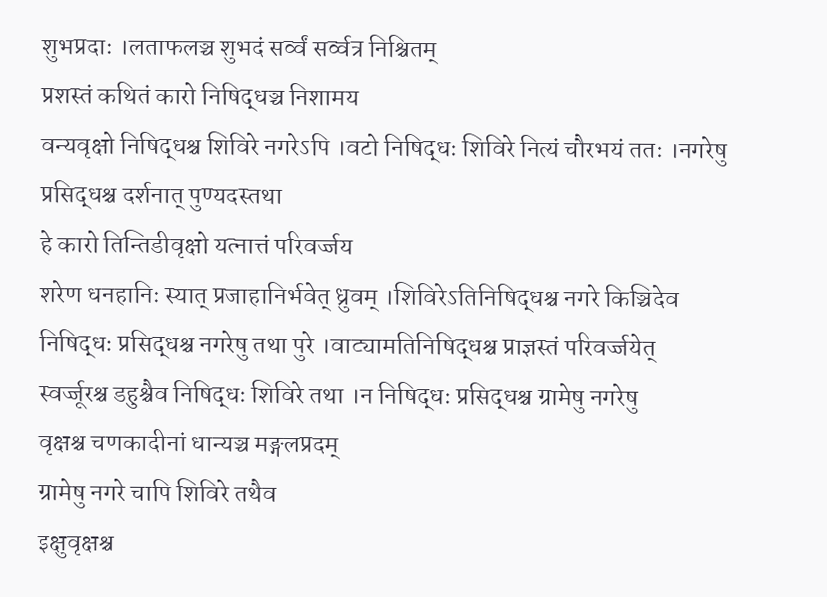शुभप्रदाः ।लताफलञ्च शुभदं सर्व्वं सर्व्वत्र निश्चितम्
प्रशस्तं कथितं कारो निषिद्धञ्च निशामय
वन्यवृक्षो निषिद्धश्च शिविरे नगरेऽपि ।वटो निषिद्धः शिविरे नित्यं चौरभयं ततः ।नगरेषु प्रसिद्धश्च दर्शनात् पुण्यदस्तथा
हे कारो तिन्तिडीवृक्षो यत्नात्तं परिवर्ज्जय
शरेण धनहानिः स्यात् प्रजाहानिर्भवेत् ध्रुवम् ।शिविरेऽतिनिषिद्धश्च नगरे किञ्चिदेव
निषिद्धः प्रसिद्धश्च नगरेषु तथा पुरे ।वाट्यामतिनिषिद्धश्च प्राज्ञस्तं परिवर्ज्जयेत्
स्वर्ज्जूरश्च डहुश्चैव निषिद्धः शिविरे तथा ।न निषिद्धः प्रसिद्धश्च ग्रामेषु नगरेषु
वृक्षश्च चणकादीनां धान्यञ्च मङ्गलप्रदम्
ग्रामेषु नगरे चापि शिविरे तथैव
इक्षुवृक्षश्च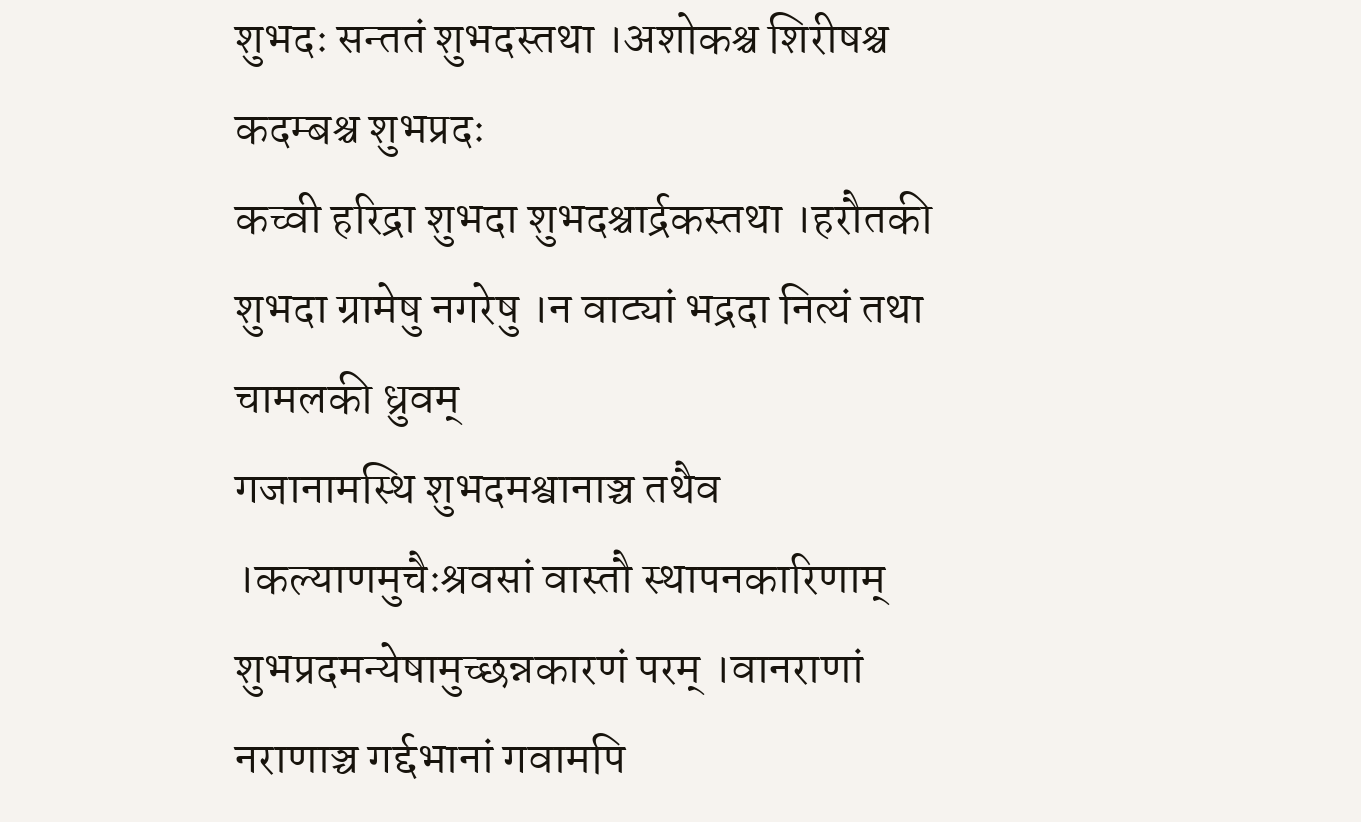शुभदः सन्ततं शुभदस्तथा ।अशोकश्च शिरीषश्च कदम्बश्च शुभप्रदः
कच्वी हरिद्रा शुभदा शुभदश्चार्द्रकस्तथा ।हरौतकी शुभदा ग्रामेषु नगरेषु ।न वाट्यां भद्रदा नित्यं तथा चामलकी ध्रुवम्
गजानामस्थि शुभदमश्वानाञ्च तथैव ।कल्याणमुचैःश्रवसां वास्तौ स्थापनकारिणाम्
शुभप्रदमन्येषामुच्छन्नकारणं परम् ।वानराणां नराणाञ्च गर्द्दभानां गवामपि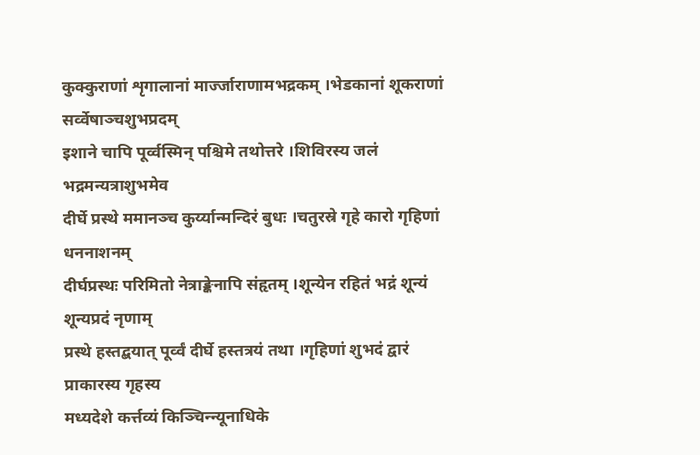कुक्कुराणां शृगालानां मार्ज्जाराणामभद्रकम् ।भेडकानां शूकराणां सर्व्वेषाञ्चशुभप्रदम्
इशाने चापि पूर्व्वस्मिन् पश्चिमे तथोत्तरे ।शिविरस्य जलं भद्रमन्यत्राशुभमेव
दीर्घे प्रस्थे ममानञ्च कुर्य्यान्मन्दिरं बुधः ।चतुरस्रे गृहे कारो गृहिणां धननाशनम्
दीर्घप्रस्थः परिमितो नेत्राङ्केनापि संहृतम् ।शून्येन रहितं भद्रं शून्यं शून्यप्रदं नृणाम्
प्रस्थे हस्तद्बयात् पूर्व्वं दीर्घे हस्तत्रयं तथा ।गृहिणां शुभदं द्वारं प्राकारस्य गृहस्य
मध्यदेशे कर्त्तव्यं किञ्चिन्न्यूनाधिके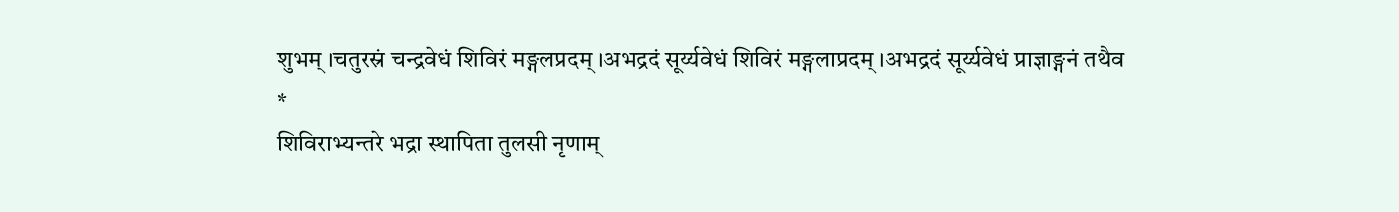शुभम् ।चतुरस्रं चन्द्रवेधं शिविरं मङ्गलप्रदम् ।अभद्रदं सूर्य्यवेधं शिविरं मङ्गलाप्रदम् ।अभद्रदं सूर्य्यवेधं प्राज्ञाङ्गनं तथैव
*
शिविराभ्यन्तरे भद्रा स्थापिता तुलसी नृणाम्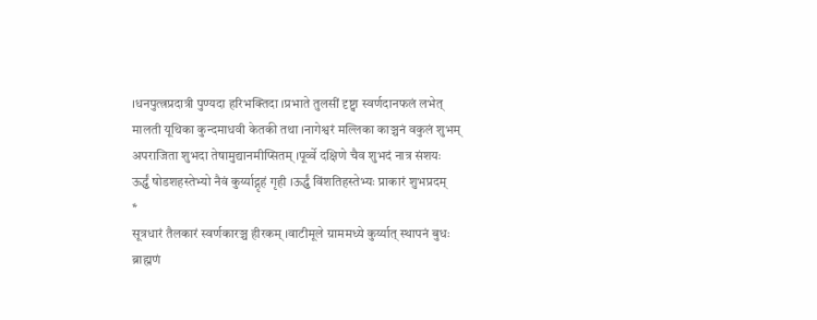।धनपुत्त्रप्रदात्री पुण्यदा हरिभक्तिदा ।प्रभाते तुलसीं दृष्ट्वा स्वर्णदानफलं लभेत्
मालती यूथिका कुन्दमाधवी केतकी तथा ।नागेश्वरं मल्लिका काञ्चनं वकुलं शुभम्
अपराजिता शुभदा तेषामुद्यानमीप्सितम् ।पूर्व्वे दक्षिणे चैव शुभदं नात्र संशयः
ऊर्द्ध्वं षोडशहस्तेभ्यो नैवं कुर्य्याद्गृहं गृही ।ऊर्द्ध्वं विंशतिहस्तेभ्यः प्राकारं शुभप्रदम्
*
सूत्रधारं तैलकारं स्वर्णकारञ्च हीरकम् ।वाटीमूले ग्राममध्ये कुर्य्यात् स्थापनं बुधः
ब्राह्मणं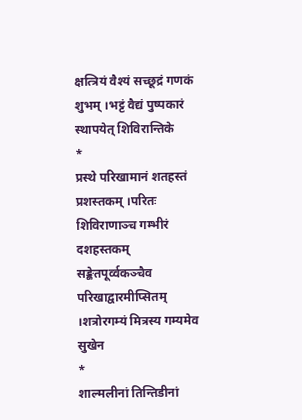क्षत्त्रियं वैश्यं सच्छूद्रं गणकं शुभम् ।भट्टं वैद्यं पुष्पकारं स्थापयेत् शिविरान्तिके
*
प्रस्थे परिखामानं शतहस्तं प्रशस्तकम् ।परितः शिविराणाञ्च गम्भीरं दशहस्तकम्
सङ्केतपूर्व्वकञ्चैव परिखाद्वारमीप्सितम् ।शत्रोरगम्यं मित्रस्य गम्यमेव सुखेन
*
शाल्मलीनां तिन्तिडीनां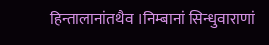हिन्तालानांतथैव ।निम्बानां सिन्धुवाराणां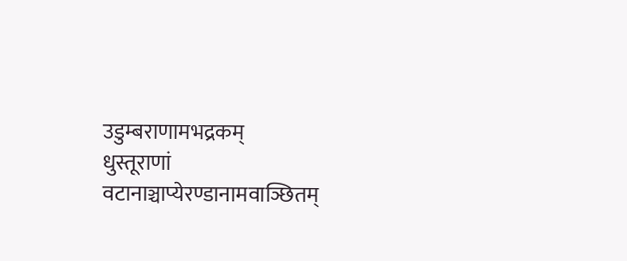उडुम्बराणामभद्रकम्
धुस्तूराणां वटानाञ्चाप्येरण्डानामवाञ्छितम्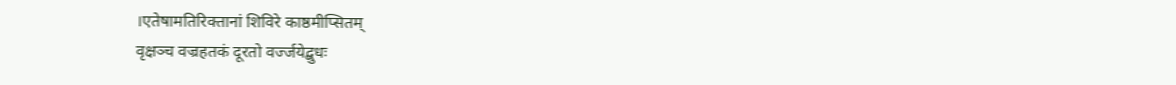।एतेषामतिरिक्तानां शिविरे काष्ठमीप्सितम्
वृक्षञ्च वज्रहतकं दूरतो वर्ज्जयेद्बुधः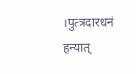।पुत्त्रदारधनं हन्यात्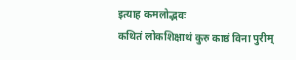इत्याह कमलोद्भवः
कथितं लोकशिक्षाथं कुरु काष्ठं विना पुरीम्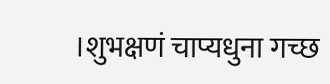।शुभक्षणं चाप्यधुना गच्छ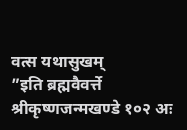वत्स यथासुखम्
”इति ब्रह्मवैवर्त्ते श्रीकृष्णजन्मखण्डे १०२ अः